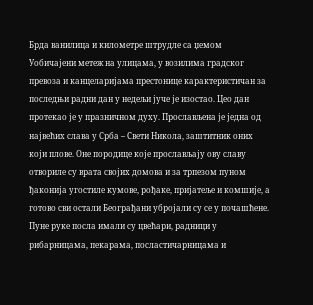Брда ванилица и километре штрудле са џемом
Уобичајени метеж на улицама, у возилима градског превоза и канцеларијама престонице карактеристичан за последњи радни дан у недељи јуче је изостао. Цео дан протекао је у празничном духу. Прослављена је једна од највећих слава у Срба – Свети Никола, заштитник оних који плове. Оне породице које прослављају ову славу отвориле су врата својих домова и за трпезом пуном ђаконија угостиле кумове, рођаке, пријатеље и комшије, а готово сви остали Београђани убројали су се у почашћене.
Пуне руке посла имали су цвећари, радници у рибарницама, пекарама, посластичарницама и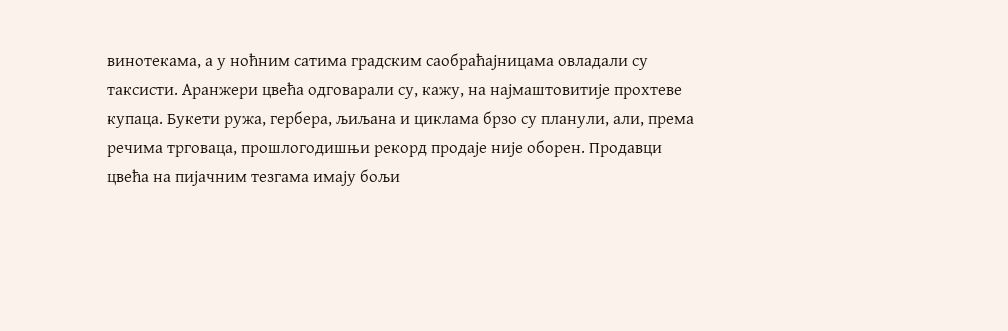винотекама, а у ноћним сатима градским саобраћајницама овладали су таксисти. Аранжери цвећа одговарали су, кажу, на најмаштовитије прохтеве купаца. Букети ружа, гербера, љиљана и циклама брзо су планули, али, према речима трговаца, прошлогодишњи рекорд продаје није оборен. Продавци цвећа на пијачним тезгама имају бољи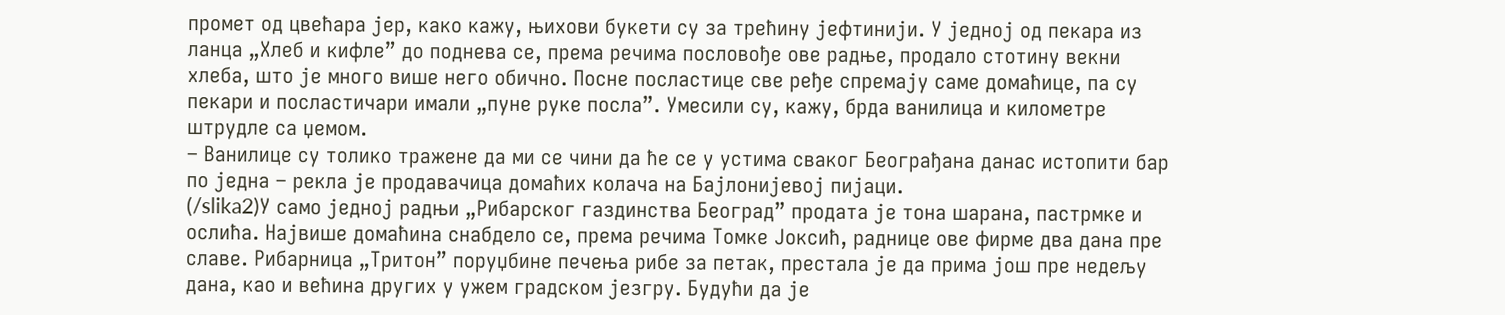промет од цвећара јер, како кажу, њихови букети су за трећину јефтинији. У једној од пекара из ланца „Хлеб и кифле” до поднева се, према речима пословође ове радње, продало стотину векни хлеба, што је много више него обично. Посне посластице све ређе спремају саме домаћице, па су пекари и посластичари имали „пуне руке посла”. Умесили су, кажу, брда ванилица и километре штрудле са џемом.
– Ванилице су толико тражене да ми се чини да ће се у устима сваког Београђана данас истопити бар по једна – рекла је продавачица домаћих колача на Бајлонијевој пијаци.
(/slika2)У само једној радњи „Рибарског газдинства Београд” продата је тона шарана, пастрмке и ослића. Највише домаћина снабдело се, према речима Томке Јоксић, раднице ове фирме два дана пре славе. Рибарница „Тритон” поруџбине печења рибе за петак, престала је да прима још пре недељу дана, као и већина других у ужем градском језгру. Будући да је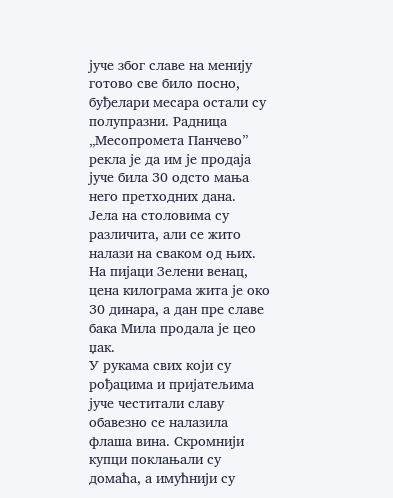јуче због славе на менију готово све било посно, буђелари месара остали су полупразни. Радница „Месопромета Панчево” рекла је да им је продаја јуче била 30 одсто мања него претходних дана.
Јела на столовима су различита, али се жито налази на сваком од њих. На пијаци Зелени венац, цена килограма жита је око 30 динара, а дан пре славе бака Мила продала је цео џак.
У рукама свих који су рођацима и пријатељима јуче честитали славу обавезно се налазила флаша вина. Скромнији купци поклањали су домаћа, а имућнији су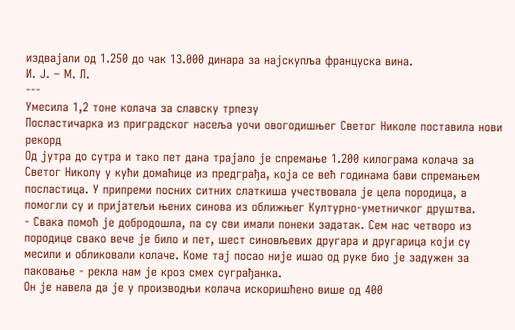издвајали од 1.250 до чак 13.000 динара за најскупља француска вина.
И. Ј. – М. Л.
---
Умесила 1,2 тоне колача за славску трпезу
Посластичарка из приградског насеља уочи овогодишњег Светог Николе поставила нови рекорд
Од јутра до сутра и тако пет дана трајало је спремање 1.200 килограма колача за Светог Николу у кући домаћице из предграђа, која се већ годинама бави спремањем посластица. У припреми посних ситних слаткиша учествовала је цела породица, а помогли су и пријатељи њених синова из оближњег Културно-уметничког друштва.
- Свака помоћ је добродошла, па су сви имали понеки задатак. Сем нас четворо из породице свако вече је било и пет, шест синовљевих другара и другарица који су месили и обликовали колаче. Коме тај посао није ишао од руке био је задужен за паковање - рекла нам је кроз смех суграђанка.
Он је навела да је у производњи колача искоришћено више од 400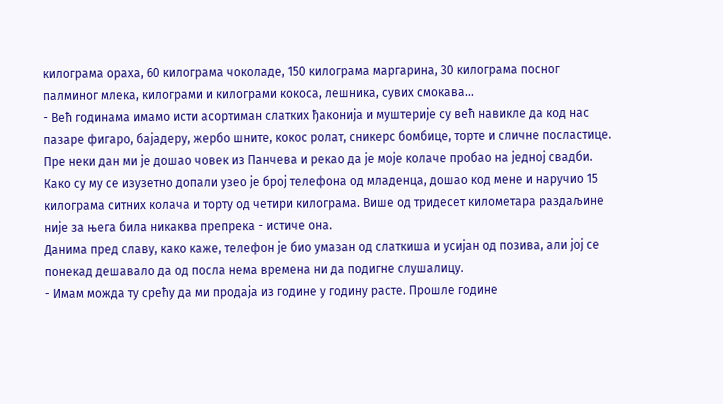килограма ораха, 60 килограма чоколаде, 150 килограма маргарина, 30 килограма посног палминог млека, килограми и килограми кокоса, лешника, сувих смокава...
- Већ годинама имамо исти асортиман слатких ђаконија и муштерије су већ навикле да код нас пазаре фигаро, бајадеру, жербо шните, кокос ролат, сникерс бомбице, торте и сличне посластице. Пре неки дан ми је дошао човек из Панчева и рекао да је моје колаче пробао на једној свадби. Како су му се изузетно допали узео је број телефона од младенца, дошао код мене и наручио 15 килограма ситних колача и торту од четири килограма. Више од тридесет километара раздаљине није за њега била никаква препрека - истиче она.
Данима пред славу, како каже, телефон је био умазан од слаткиша и усијан од позива, али јој се понекад дешавало да од посла нема времена ни да подигне слушалицу.
- Имам можда ту срећу да ми продаја из године у годину расте. Прошле године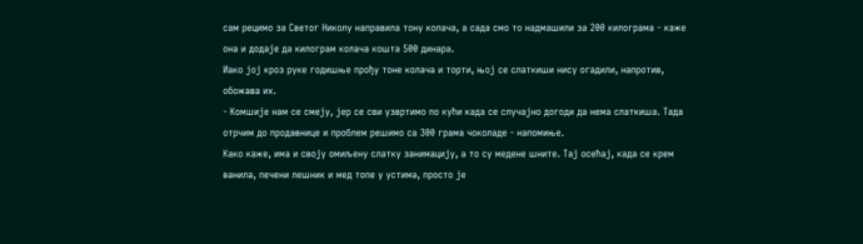сам рецимо за Светог Николу направила тону колача, а сада смо то надмашили за 200 килограма - каже она и додаје да килограм колача кошта 500 динара.
Иако јој кроз руке годишње прођу тоне колача и торти, њој се слаткиши нису огадили, напротив, обожава их.
- Комшије нам се смеју, јер се сви узвртимо по кући када се случајно догоди да нема слаткиша. Тада отрчим до продавнице и проблем решимо са 300 грама чоколаде - напомиње.
Како каже, има и своју омиљену слатку занимацију, а то су медене шните. Тај осећај, када се крем ванила, печени лешник и мед топе у устима, просто је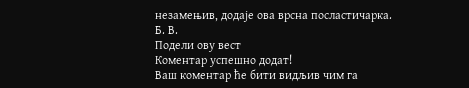незамењив, додаје ова врсна посластичарка.
Б. В.
Подели ову вест
Комeнтар успeшно додат!
Ваш комeнтар ћe бити видљив чим га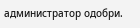администратор одобри.